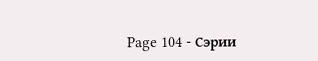Page 104 - Сэрии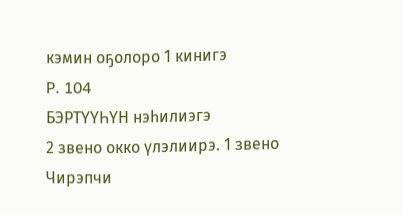кэмин оҕолоро 1 кинигэ
P. 104
БЭРТҮҮҺҮН нэһилиэгэ
2 звено окко үлэлиирэ. 1 звено Чирэпчи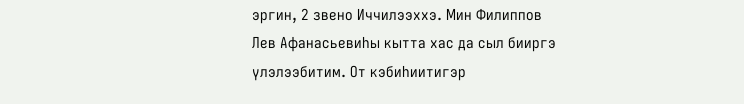эргин, 2 звено Иччилээххэ. Мин Филиппов
Лев Афанасьевиһы кытта хас да сыл бииргэ үлэлээбитим. От кэбиһиитигэр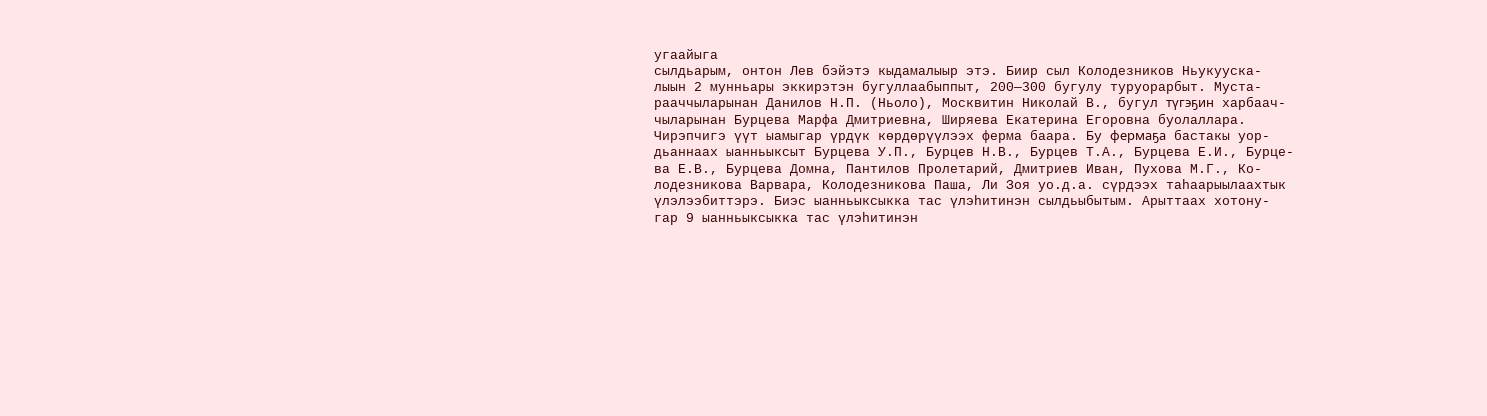угаайыга
сылдьарым, онтон Лев бэйэтэ кыдамалыыр этэ. Биир сыл Колодезников Ньукууска-
лыын 2 мунньары эккирэтэн бугуллаабыппыт, 200—300 бугулу туруорарбыт. Муста-
рааччыларынан Данилов Н.П. (Ньоло), Москвитин Николай В., бугул түгэҕин харбаач-
чыларынан Бурцева Марфа Дмитриевна, Ширяева Екатерина Егоровна буолаллара.
Чирэпчигэ үүт ыамыгар үрдүк көрдөрүүлээх ферма баара. Бу фермаҕа бастакы уор-
дьаннаах ыанньыксыт Бурцева У.П., Бурцев Н.В., Бурцев Т.А., Бурцева Е.И., Бурце-
ва Е.В., Бурцева Домна, Пантилов Пролетарий, Дмитриев Иван, Пухова М.Г., Ко-
лодезникова Варвара, Колодезникова Паша, Ли Зоя уо.д.а. сүрдээх таһаарыылаахтык
үлэлээбиттэрэ. Биэс ыанньыксыкка тас үлэһитинэн сылдьыбытым. Арыттаах хотону-
гар 9 ыанньыксыкка тас үлэһитинэн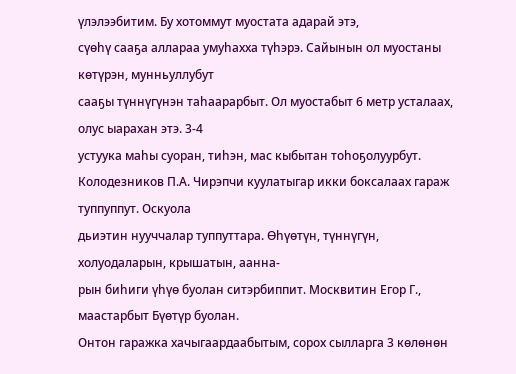үлэлээбитим. Бу хотоммут муостата адарай этэ,
сүөһү сааҕа аллараа умуһахха түһэрэ. Сайынын ол муостаны көтүрэн, мунньуллубут
сааҕы түннүгүнэн таһаарарбыт. Ол муостабыт 6 метр усталаах, олус ыарахан этэ. 3-4
устуука маһы суоран, тиһэн, мас кыбытан тоһоҕолуурбут.
Колодезников П.А. Чирэпчи куулатыгар икки боксалаах гараж туппуппут. Оскуола
дьиэтин нууччалар туппуттара. Өһүөтүн, түннүгүн, холуодаларын, крышатын, аанна-
рын биһиги үһүө буолан ситэрбиппит. Москвитин Егор Г., маастарбыт Бүөтүр буолан.
Онтон гаражка хачыгаардаабытым, сорох сылларга 3 көлөнөн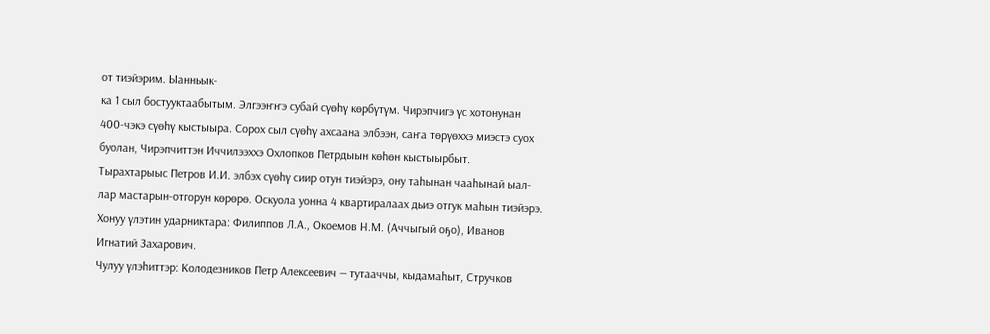от тиэйэрим. Ыанньык-
ка 1 сыл бостууктаабытым. Элгээҥҥэ субай сүөһү көрбүтүм. Чирэпчигэ үс хотонунан
400-чэкэ сүөһү кыстыыра. Сорох сыл сүөһү ахсаана элбээн, саҥа төрүөххэ миэстэ суох
буолан, Чирэпчиттэн Иччилээххэ Охлопков Петрдыын көһөн кыстыырбыт.
Тырахтарыыс Петров И.И. элбэх сүөһү сиир отун тиэйэрэ, ону таһынан чааһынай ыал-
лар мастарын-отгорун көрөрө. Оскуола уонна 4 квартиралаах дьиэ отгук маһын тиэйэрэ.
Хонуу үлэтин ударниктара: Филиппов Л.А., Окоемов Н.М. (Аччыгый оҕо), Иванов
Игнатий Захарович.
Чулуу үлэһиттэр: Колодезников Петр Алексеевич — тутааччы, кыдамаһыт, Стручков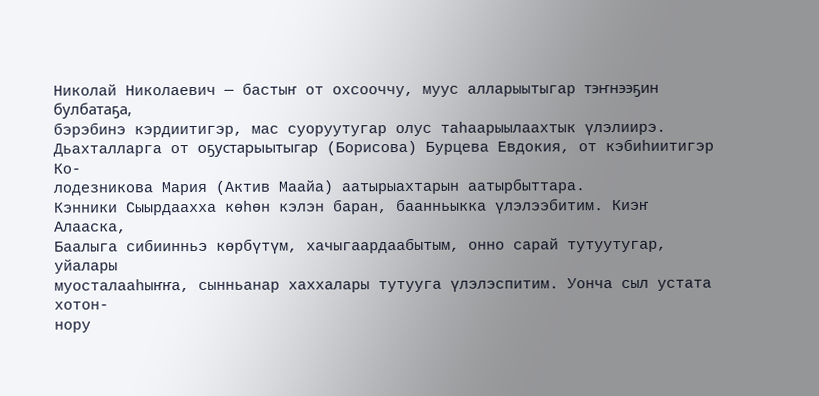Николай Николаевич — бастыҥ от охсооччу, муус алларыытыгар тэҥнээҕин булбатаҕа,
бэрэбинэ кэрдиитигэр, мас суоруутугар олус таһаарыылаахтык үлэлиирэ.
Дьахталларга от оҕустарыытыгар (Борисова) Бурцева Евдокия, от кэбиһиитигэр Ко-
лодезникова Мария (Актив Маайа) аатырыахтарын аатырбыттара.
Кэнники Сыырдаахха көһөн кэлэн баран, баанньыкка үлэлээбитим. Киэҥ Алааска,
Баалыга сибиинньэ көрбүтүм, хачыгаардаабытым, онно сарай тутуутугар, уйалары
муосталааһыҥҥа, сынньанар хаххалары тутууга үлэлэспитим. Уонча сыл устата хотон-
нору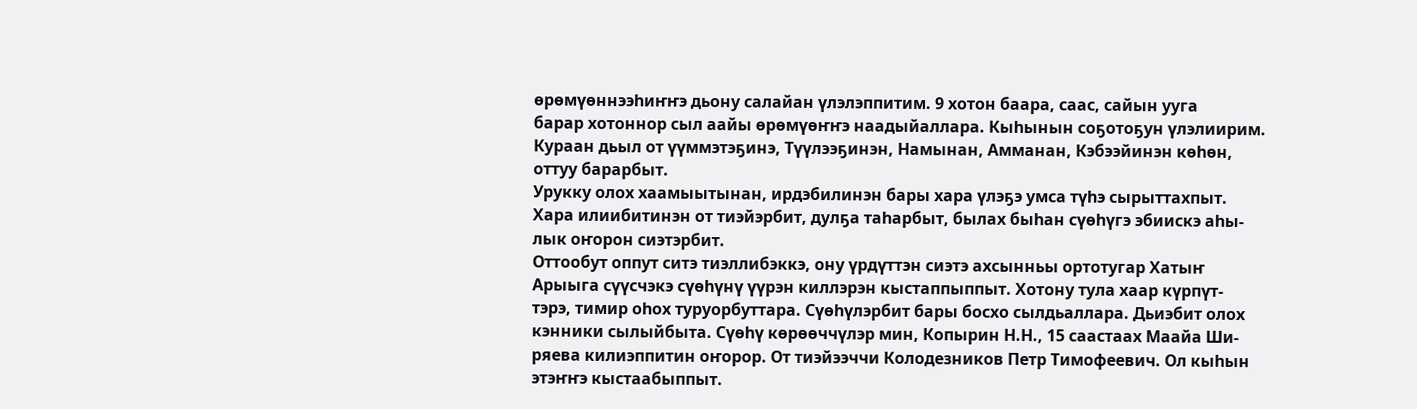өрөмүөннээһиҥҥэ дьону салайан үлэлэппитим. 9 хотон баара, саас, сайын ууга
барар хотоннор сыл аайы өрөмүөҥҥэ наадыйаллара. Кыһынын соҕотоҕун үлэлиирим.
Кураан дьыл от үүммэтэҕинэ, Түүлээҕинэн, Намынан, Амманан, Кэбээйинэн көһөн,
оттуу барарбыт.
Урукку олох хаамыытынан, ирдэбилинэн бары хара үлэҕэ умса түһэ сырыттахпыт.
Хара илиибитинэн от тиэйэрбит, дулҕа таһарбыт, былах быһан сүөһүгэ эбиискэ аһы-
лык оҥорон сиэтэрбит.
Оттообут оппут ситэ тиэллибэккэ, ону үрдүттэн сиэтэ ахсынньы ортотугар Хатыҥ
Арыыга сүүсчэкэ сүөһүнү үүрэн киллэрэн кыстаппыппыт. Хотону тула хаар күрпүт-
тэрэ, тимир оһох туруорбуттара. Сүөһүлэрбит бары босхо сылдьаллара. Дьиэбит олох
кэнники сылыйбыта. Сүөһү көрөөччүлэр мин, Копырин Н.Н., 15 саастаах Маайа Ши-
ряева килиэппитин оҥорор. От тиэйээччи Колодезников Петр Тимофеевич. Ол кыһын
этэҥҥэ кыстаабыппыт.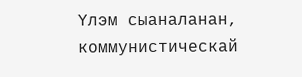Үлэм сыаналанан, коммунистическай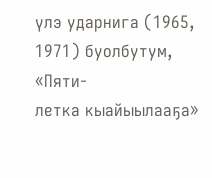үлэ ударнига (1965, 1971) буолбутум, «Пяти-
летка кыайыылааҕа»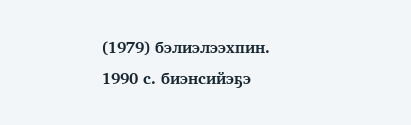(1979) бэлиэлээхпин.
1990 с. биэнсийэҕэ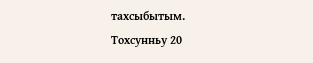тахсыбытым.
Тохсунньу 20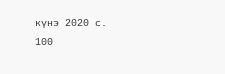күнэ 2020 с.
100